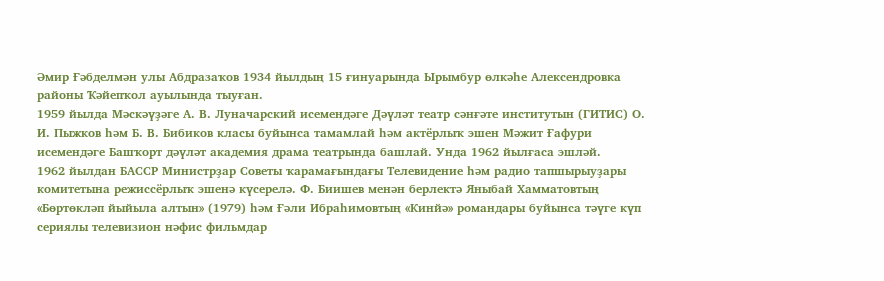Әмир Ғәбделмән улы Абдразаҡов 1934 йылдың 15 ғинуарында Ырымбур өлкәһе Алексендровка районы Ҡәйепҡол ауылында тыуған.
1959 йылда Мәскәүҙәге А. В. Луначарский исемендәге Дәүләт театр сәнғәте институтын (ГИТИС) О. И. Пыжков һәм Б. В. Бибиков класы буйынса тамамлай һәм актёрлыҡ эшен Мәжит Ғафури исемендәге Башҡорт дәүләт академия драма театрында башлай. Унда 1962 йылғаса эшләй.
1962 йылдан БАССР Министрҙар Советы ҡарамағындағы Телевидение һәм радио тапшырыуҙары комитетына режиссёрлыҡ эшенә күсерелә. Ф. Биишев менән берлектә Яныбай Хамматовтың «Бөртөкләп йыйыла алтын» (1979) һәм Ғәли Ибраһимовтың «Кинйә» романдары буйынса тәүге күп сериялы телевизион нәфис фильмдар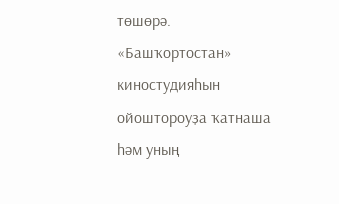төшөрә.
«Башҡортостан» киностудияһын ойоштороуҙа ҡатнаша һәм уның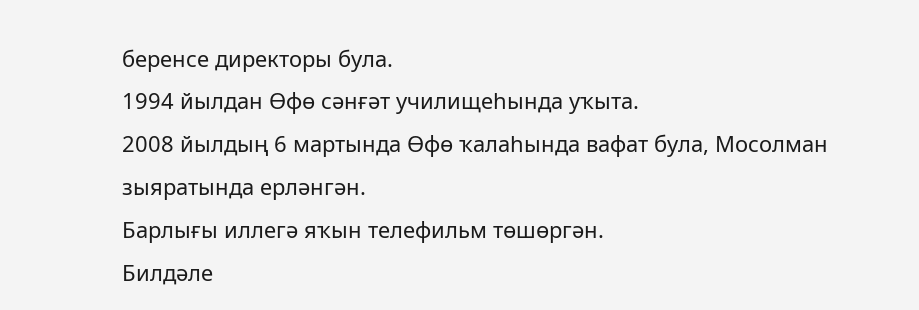беренсе директоры була.
1994 йылдан Өфө сәнғәт училищеһында уҡыта.
2008 йылдың 6 мартында Өфө ҡалаһында вафат була, Мосолман зыяратында ерләнгән.
Барлығы иллегә яҡын телефильм төшөргән.
Билдәле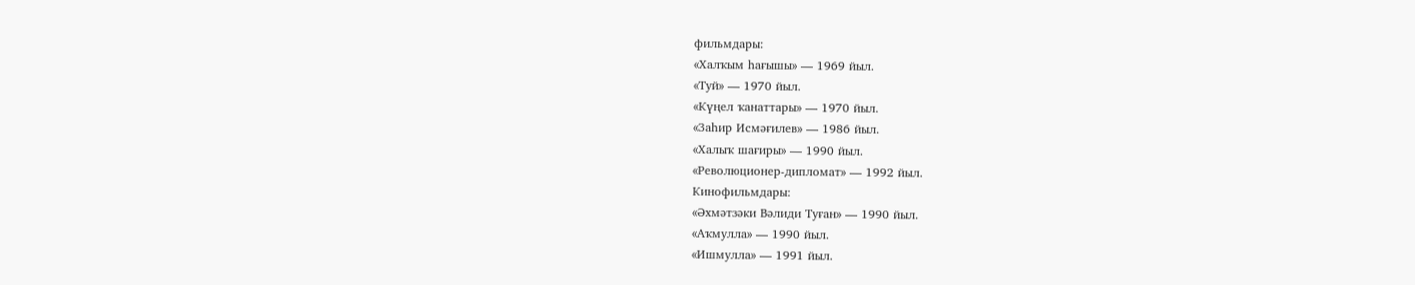фильмдары:
«Халҡым һағышы» — 1969 йыл.
«Туй» — 1970 йыл.
«Күңел ҡанаттары» — 1970 йыл.
«Заһир Исмәғилев» — 1986 йыл.
«Халыҡ шағиры» — 1990 йыл.
«Революционер-дипломат» — 1992 йыл.
Кинофильмдары:
«Әхмәтзәки Вәлиди Туған» — 1990 йыл.
«Аҡмулла» — 1990 йыл.
«Ишмулла» — 1991 йыл.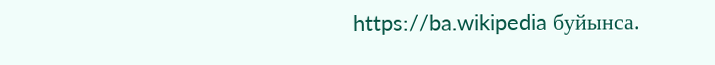https://ba.wikipedia буйынса.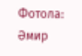Фотола: Әмир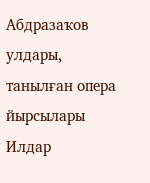Абдразаҡов улдары, танылған опера йырсылары Илдар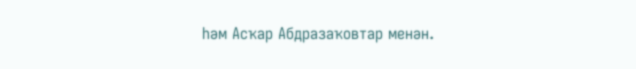һәм Асҡар Абдразаҡовтар менән.